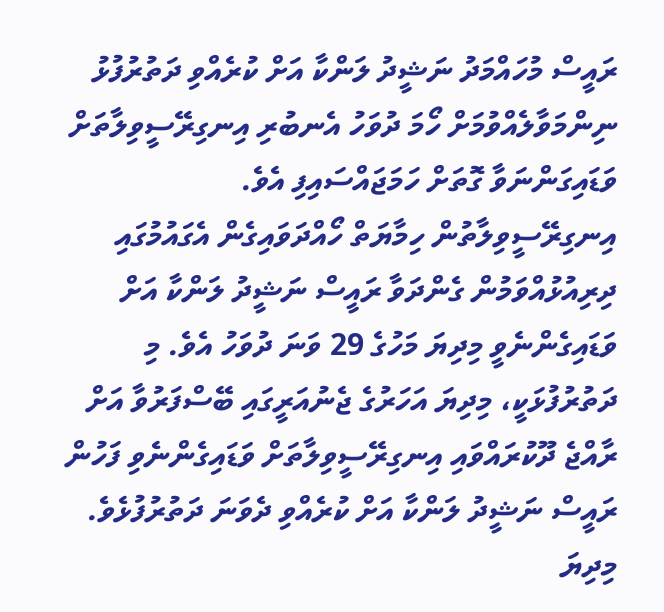ރައީސް މުހައްމަދު ނަޝީދު ލަންކާ އަށް ކުރެއްވި ދަތުރުފުޅު ނިންމަވާލެއްވުމަށް ހޯމަ ދުވަހު އެނބުރި އިނގިރޭސީވިލާތަށް ވަޑައިގަންނަވާ ގޮތަށް ހަމަޖައްސައިފި އެވެ.
އިނގިރޭސީވިލާތުން ހިމާޔަތް ހޯއްދަވައިގެން އެގައުމުގައި ދިރިއުޅުއްވަމުން ގެންދަވާ ރައީސް ނަޝީދު ލަންކާ އަށް ވަޑައިގެންނެވީ މިދިޔަ މަހުގެ 29 ވަނަ ދުވަހު އެވެ. މި ދަތުރުފުޅަކީ، މިދިޔަ އަހަރުގެ ޖެނުއަރީގައި ބޭސްފަރުވާ އަށް ރާއްޖެ ދޫކުރައްވައި އިނގިރޭސީވިލާތަށް ވަޑައިގެންނެވި ފަހުން ރައީސް ނަޝީދު ލަންކާ އަށް ކުރެއްވި ދެވަނަ ދަތުރުފުޅެވެ. މިދިޔަ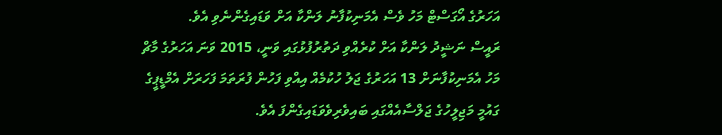އަހަރުގެ އޯގަސްޓް މަހު ވެސް އެމަނިކުފާނު ލަންކާ އަށް ވަޑައިގެންނެވި އެވެ.
ރައީސް ނަޝީދު ލަންކާ އަށް ކުރެއްވި ދަތުރުފުޅުގައި ވަނީ، 2015 ވަނަ އަހަރުގެ މާޗް މަހު އެމަނިކުފާނަށް 13 އަހަރުގެ ޖަލު ހުކުމެއް އިއްވި ފަހުން ފުރަތަމަ ފަހަރަށް އެމްޑީޕީގެ ގައުމީ މަޖިލީހުގެ ޖަލްސާއެއްގައި ބައިވެރިވެވަޑައިގެންފަ އެވެ.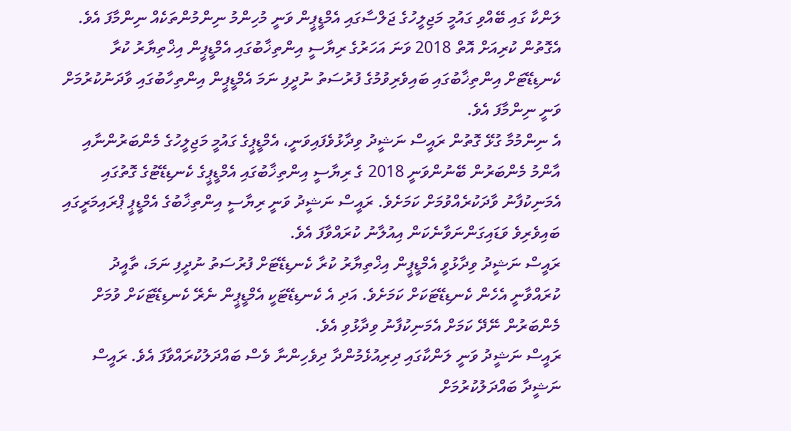ލަންކާ ގައި ބޭއްވި ގައުމީ މަޖިލީހުގެ ޖަލްސާގައި އެމްޑީޕީން ވަނީ މުހިންމު ނިންމުންތަކެއް ނިންމާފަ އެވެ. އެގޮތުން ކުރިއަށް އޮތް 2018 ވަނަ އަހަރުގެ ރިޔާސީ އިންތިޚާބުގައި އެމްޑީޕީން އިޚްތިޔާރު ކުރާ ކެނޑިޑޭޓަށް އިންތިޚާބުގައި ބައިވެރިވުމުގެ ފުރުސަތު ނުދީފި ނަމަ އެމްޑީޕީން އިންތިހާބުގައި ވާދަނުކުރުމަށް ވަނީ ނިންމާފަ އެވެ.
އެ ނިންމުމާ ގުޅޭ ގޮތުން ރައީސް ނަޝީދު ވިދާޅުވެފައިވަނީ، އެމްޑީޕީގެ ގައުމީ މަޖިލީހުގެ މެންބަރުންނާއި އާންމު މެންބަރުން ބޭނުންވަނީ 2018 ގެ ރިޔާސީ އިންތިޚާބުގައި އެމްޑީޕީގެ ކެނޑިޑޭޓުގެ ގޮތުގައި އެމަނިކުފާނު ވާދަކުރެއްވުމަށް ކަމަށެވެ. ރައީސް ނަޝީދު ވަނީ ރިޔާސީ އިންތިޚާބުގެ އެމްޑީޕީ ޕްރައިމަރީގައި ބައިވެރިވެ ވަޑައިގަންނަވާނެކަން އިއުލާނު ކުރައްވާފަ އެވެ.
ރައީސް ނަޝީދު ވިދާޅުވީ އެމްޑީޕީން އިޚްތިޔާރު ކުރާ ކެނޑިޑޭޓަށް ފުރުސަތު ނުދީފި ނަމަ، ތާއީދު ކުރައްވާނީ އެހެން ކެނޑިޑޭޓަކަށް ކަމަށެވެ. އަދި އެ ކެނޑިޑޭޓަކީ އެމްޑީޕީން ނެރޭ ކެނޑިޑޭޓަކަށް ވުމަށް މެންބަރުން ނޭދޭ ކަމަށް އެމަނިކުފާނު ވިދާޅުވި އެވެ.
ރައީސް ނަޝީދު ވަނީ ލަންކާގައި ދިރިއުޅެމުންދާ ދިވެހިންނާ ވެސް ބައްދަލުކުރައްވާފަ އެވެ. ރައީސް ނަޝީދާ ބައްދަލުކުރުމަށް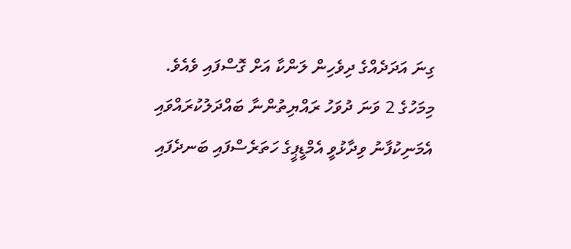ގިނަ އަދަދެއްގެ ދިވެހިން ލަންކާ އަށް ގޮސްފައި ވެއެވެ. މިމަހުގެ 2 ވަނަ ދުވަހު ރައްޔިތުންނާ ބައްދަލުކުރައްވައި އެމަނިކުފާނު ވިދާޅުވީ އެމްޑީޕީގެ ހަތަރެސްފައި ބަނދެފައި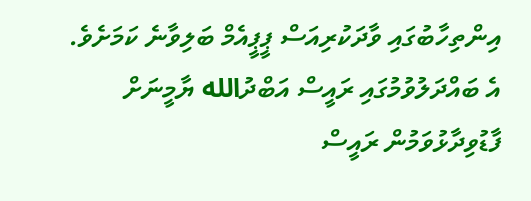އިންތިހާބުގައި ވާދަކުރިއަސް ޕީޕީއެމް ބަލިވާނެ ކަމަށެވެ.
އެ ބައްދަލުވުމުގައި ރައީސް އަބްދުالله ޔާމީނަށް ފާޑުވިދާޅުވަމުން ރައީސް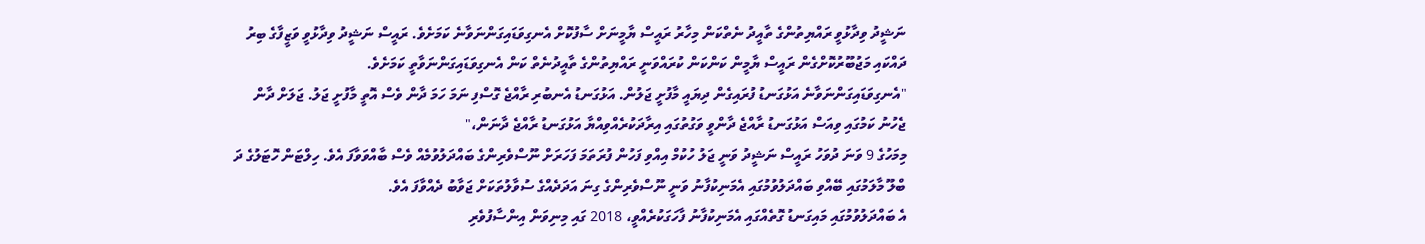ނަޝީދު ވިދާޅުވީ ރައްޔިތުންގެ ތާއީދު ނެތްކަން މިހާރު ރައީސް ޔާމީނަށް ސާފުކޮށް އެނގިވަޑައިގަންނަވާނެ ކަމަށެވެ. ރައީސް ނަޝީދު ވިދާޅުވީ ވަޒީފާގެ ބިރު ދައްކައި މަޖުބޫރުކޮށްގެން ރައީސް ޔާމީން ކަންކަން ކުރައްވަނީ ރައްޔިތުންގެ ތާއީދުނެތް ކަން އެނގިވަޑައިގަންނަވާތީ ކަމަށެވެ.
"އެނގިވަޑައިގަންނަވާނެ އަޅުގަނޑު ފުރައިގެން ދިޔައީ މާފުށީ ޖަލުން. އަޅުގަނޑު އެނބުރި ރާއްޖެ ގޮސްފި ނަމަ ހަމަ ދާން ވެސް އޮތީ މާފުށީ ޖަލު. ޖަލަށް ދާން ޖެހުނު ކަމުގައި ވިއަސް އަޅުގަނޑު ރާއްޖެ ދާންވީ ވަގުތުގައި އިރާދަކުރެއްވިއްޔާ އަޅުގަނޑު ރާއްޖެ ދާނަން،"
މިމަހުގެ 9 ވަނަ ދުވަހު ރައީސް ނަޝީދު ވަނީ ޖަލު ހުކުމް އިއްވި ފަހުން ފުރަތަމަ ފަހަރަށް ނޫސްވެރިންގެ ބައްދަލުވުމެއް ވެސް ބާއްވަވާފަ އެވެ. ހިލްޓަން ހޮޓަލުގެ ދަ ބްލޫ މާލަމުގައި ބޭއްވި ބައްދަލުވުމުގައި އެމަނިކުފާނު ވަނީ ނޫސްވެރިންގެ ގިނަ އަދަދެއްގެ ސުވާލުތަކަށް ޖަވާބު ދެއްވާފަ އެވެ.
އެ ބައްދަލުވުމުގައި މައިގަނޑު ގޮތެއްގައި އެމަނިކުފާނު ފާހަގަކުރެއްވީ، 2018 ގައި މިނިވަން އިންސާފުވެރި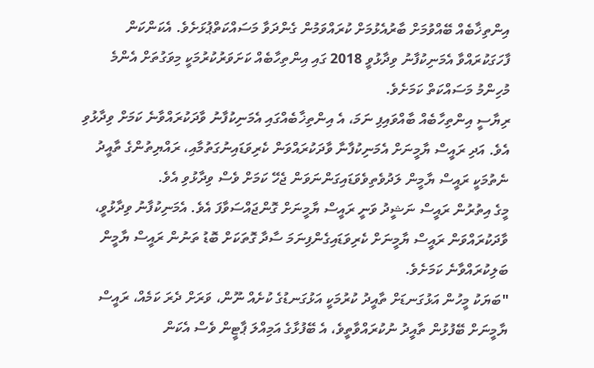އިންތިޚާބެއް ބޭއްވުމަށް ބާރުއެޅުމަށް ކުރައްވަމުން ގެންދަވާ މަސައްކަތްޕުޅަށެވެ. އެކަންކަން ފާހަގަކުރައްވާ އެމަނިކުފާނު ވިދާޅުވީ 2018 ގައި އިންތިހާބެއް ކަށަވަރުކުރުމަކީ މިވަގުތަށް އެންމެ މުހިންމު މަސައްކަތް ކަމަށެވެ.
ރިޔާސީ އިންތިހާބެއް ބާއްވައިފި ނަމަ، އެ އިންތިޚާބެއްގައި އެމަނިކުފާނު ވާދަކުރައްވާނެ ކަމަށް ވިދާޅުވި އެވެ. އަދި ރައީސް ޔާމީނަށް އެމަނިކުފާނާ ވާދަކުރައްވަން ކެރިވަޑައިނުގަތުމާއި، ރައްޔިތުންގެ ތާއީދު ނެތުމަކީ ރައީސް ޔާމީން ލަދުވެތިވެވަޑައިގަންނަވަން ޖެހޭ ކަމަށް ވެސް ވިދާޅުވި އެވެ.
މީގެ އިތުރުން ރައީސް ނަޝީދު ވަނީ ރައީސް ޔާމީނަށް ގޮންޖައްސަވާފަ އެވެ. އެމަނިކުފާނު ވިދާޅުވީ، ވާދަކުރައްވަން ރައީސް ޔާމީނަށް ކެރިވަޑައިގެންފިނަމަ ސާދާ ގޮތަކަށް ބޮޑު ތަނުން ރައީސް ޔާމީން ބަލިކުރައްވާނެ ކަމަށެވެ.
"ބަޔަކު މީހުން އަޅުގަނޑަށް ތާއީދު ކުރުމަކީ އަޅުގަނޑުގެ ކުށެއް ނޫން، ވަރަށް ދެރަ ކަމެއް، ރައީސް ޔާމީނަށް ބޭފުޅުން ތާއީދު ނުކުރައްވާތީވެ، އެ ބޭފުޅާގެ އަމިއްލަ ޕާޓީން ވެސް އެކަން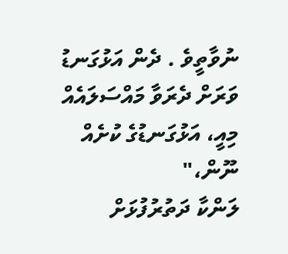ނުވާތީވެ . ދެން އަޅުގަނޑު ވަރަށް ދެރަވާ މައްސަލައެއް މިއީ، އަޅުގަނޑުގެ ކުށެއް ނޫން،"
ލަންކާ ދަތުރުފުޅަށް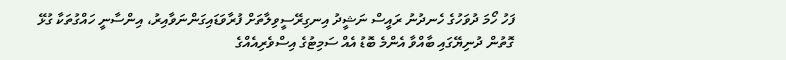ފަހު ހޯމަ ދުވަހުގެ ހެނދުނު ރައީސް ނަޝީދު އިނގިރޭސީވިލާތަށް ފުރާވަޑައިގަންނަވާއިރު، އިންސާނީ ހައްގުތަކާ ގުޅޭ ގޮތުން ދުނިޔޭގައި ބާއްވާ އެންމެ ބޮޑު އެއް ސަމިޓުގެ އިސްވެރިއެއްގެ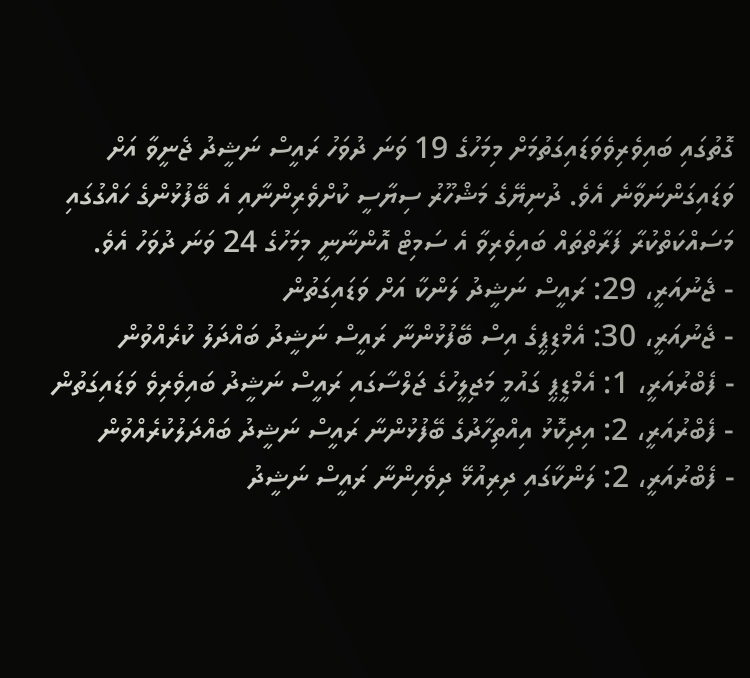ގޮތުގައި ބައިވެރިވެވަޑައިގަތުމަށް މިމަހުގެ 19 ވަނަ ދުވަހު ރައީސް ނަޝީދު ޖެނީވާ އަށް ވަޑައިގަންނަވާނެ އެވެ. ދުނިޔޭގެ މަޝްހޫރު ސިޔާސީ ކުށްވެރިންނާއި އެ ބޭފުޅުންގެ ހައްގުގައި މަސައްކަތްކުރާ ފަރާތްތައް ބައިވެރިވާ އެ ސަމިޓް އޮންނާނީ މިމަހުގެ 24 ވަނަ ދުވަހު އެވެ.
- ޖެނުއަރީ، 29: ރައީސް ނަޝީދު ލަންކާ އަށް ވަޑައިގަތުން
- ޖެނުއަރީ، 30: އެމްޑިޕީގެ އިސް ބޭފުޅުންނާ ރައީސް ނަޝީދު ބައްދަލު ކުރެއްވުން
- ފެބްރުއަރީ، 1: އެމްޑީޕީ ގައުމީ މަޖިލީހުގެ ޖަލްސާގައި ރައީސް ނަޝީދު ބައިވެރިވެ ވަޑައިގަތުން
- ފެބްރުއަރީ، 2: އިދިކޮޅު އިއްތިހާދުގެ ބޭފުޅުންނާ ރައީސް ނަޝީދު ބައްދަލުކުރެއްވުން
- ފެބްރުއަރީ، 2: ލަންކާގައި ދިރިއުޅޭ ދިވެހިންނާ ރައީސް ނަޝީދު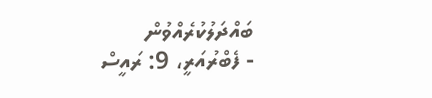ބައްދަލުކުރެއްވުން
- ފެބްރުއަރީ، 9: ރައީސް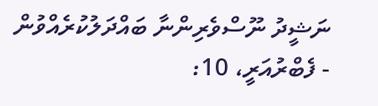ނަޝީދު ނޫސްވެރިންނާ ބައްދަލުކުރެއްވުން
- ފެބްރުއަރީ، 10: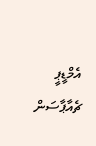އެމްޑީޕީ ޗެއާޕާސަން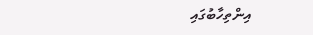އިންތިހާބުގައި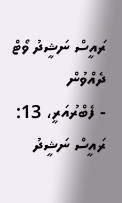ރައީސް ނަޝީދު ވޯޓް ދެއްވުން
- ފެބްރުއަރީ، 13: ރައީސް ނަޝީދު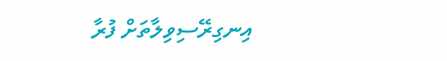އިނގިރޭސިވިލާތަށް ފުރާ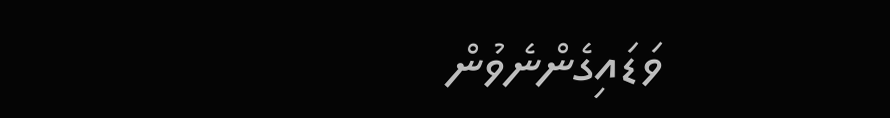ވަޑައިގެންނެވުން